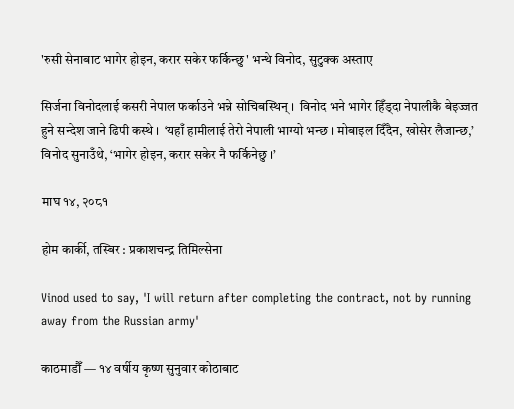'रुसी सेनाबाट भागेर होइन, करार सकेर फर्किन्छु' भन्थे विनोद, सुटुक्क अस्ताए

सिर्जना विनोदलाई कसरी नेपाल फर्काउने भन्ने सोचिबस्थिन् ।  विनोद भने भागेर हिँड्दा नेपालीकै बेइज्जत हुने सन्देश जाने ढिपी कस्थे ।  ‘यहाँ हामीलाई तेरो नेपाली भाग्यो भन्छ । मोबाइल दिँदैन, खोसेर लैजान्छ,’ विनोद सुनाउँथे, ‘भागेर होइन, करार सकेर नै फर्किनेछु ।’

माघ १४, २०८१

होम कार्की, तस्बिर : प्रकाशचन्द्र तिमिल्सेना

Vinod used to say, 'I will return after completing the contract, not by running away from the Russian army'

काठमाडौँ — १४ वर्षीय कृष्ण सुनुवार कोठाबाट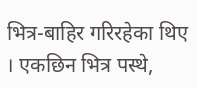भित्र-बाहिर गरिरहेका थिए । एकछिन भित्र पस्थे,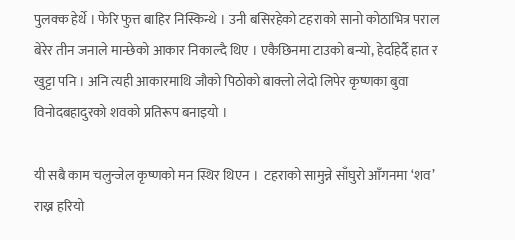पुलक्क हेर्थे । फेरि फुत्त बाहिर निस्किन्थे । उनी बसिरहेको टहराको सानो कोठाभित्र पराल बेरेर तीन जनाले मान्छेको आकार निकाल्दै थिए । एकैछिनमा टाउको बन्यो, हेर्दाहेर्दै हात र खुट्टा पनि । अनि त्यही आकारमाथि जौको पिठोको बाक्लो लेदो लिपेर कृष्णका बुवा विनोदबहादुरको शवको प्रतिरूप बनाइयो ।

यी सबै काम चलुन्जेल कृष्णको मन स्थिर थिएन ।  टहराको सामुन्ने साँघुरो आँगनमा ‘शव’ राख्न हरियो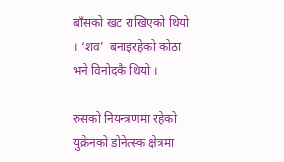बाँसको खट राखिएको थियो । ‘शव’  बनाइरहेको कोठा भने विनोदकै थियो ।

रुसको नियन्त्रणमा रहेको युक्रेनको डोनेत्स्क क्षेत्रमा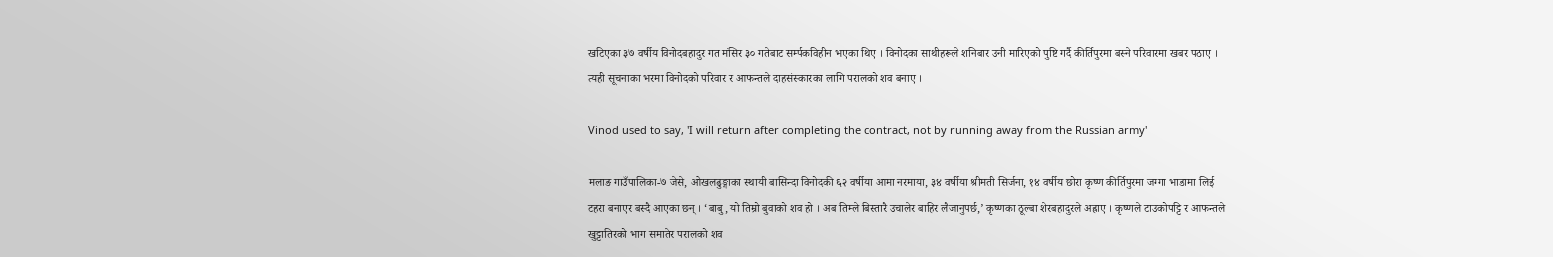खटिएका ३७ वर्षीय विनोदबहादुर गत मंसिर ३० गतेबाट सर्म्पकविहीन भएका थिए । विनोदका साथीहरूले शनिबार उनी मारिएको पुष्टि गर्दै कीर्तिपुरमा बस्ने परिवारमा खबर पठाए । त्यही सूचनाका भरमा विनोदको परिवार र आफन्तले दाहसंस्कारका लागि परालको शव बनाए ।

Vinod used to say, 'I will return after completing the contract, not by running away from the Russian army'

मलाङ गाउँपालिका-७ जेसे, ओखलढुङ्गाका स्थायी बासिन्दा विनोदकी ६२ वर्षीया आमा नरमाया, ३४ वर्षीया श्रीमती सिर्जना, १४ वर्षीय छोरा कृष्ण कीर्तिपुरमा जग्गा भाडामा लिई टहरा बनाएर बस्दै आएका छन् । ‘बाबु, यो तिम्रो बुवाको शव हो । अब तिम्ले बिस्तारै उचालेर बाहिर लैजानुपर्छ,’ कृष्णका ठूल्बा शेरबहादुरले अह्राए । कृष्णले टाउकोपट्टि र आफन्तले खुट्टातिरको भाग समातेर परालको शव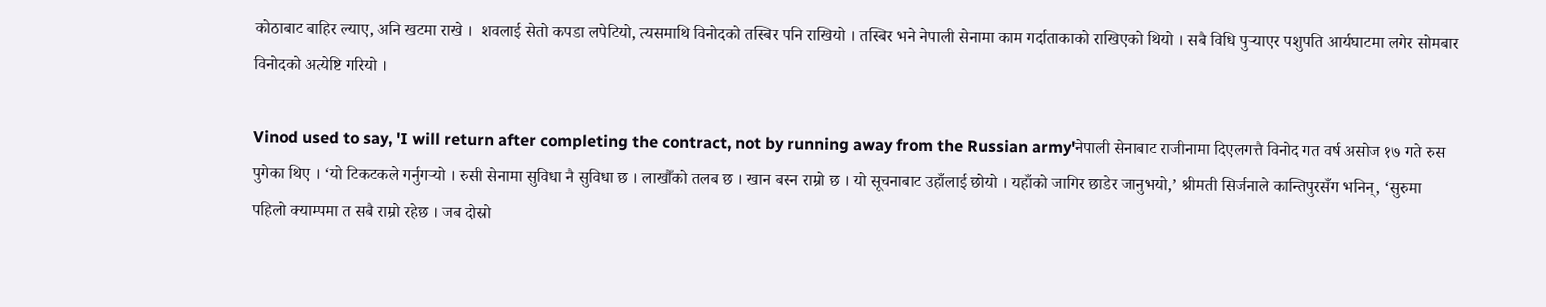कोठाबाट बाहिर ल्याए, अनि खटमा राखे ।  शवलाई सेतो कपडा लपेटियो, त्यसमाथि विनोदको तस्बिर पनि राखियो । तस्बिर भने नेपाली सेनामा काम गर्दाताकाको राखिएको थियो । सबै विधि पुर्‍याएर पशुपति आर्यघाटमा लगेर सोमबार विनोदको अत्येष्टि गरियो ।

Vinod used to say, 'I will return after completing the contract, not by running away from the Russian army'नेपाली सेनाबाट राजीनामा दिएलगत्तै विनोद गत वर्ष असोज १७ गते रुस पुगेका थिए । ‘यो टिकटकले गर्नुगर्‍यो । रुसी सेनामा सुविधा नै सुविधा छ । लाखौँको तलब छ । खान बस्न राम्रो छ । यो सूचनाबाट उहाँलाई छोयो । यहाँको जागिर छाडेर जानुभयो,’ श्रीमती सिर्जनाले कान्तिपुरसँग भनिन्, ‘सुरुमा पहिलो क्याम्पमा त सबै राम्रो रहेछ । जब दोस्रो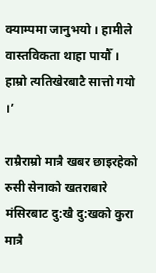क्याम्पमा जानुभयो । हामीले वास्तविकता थाहा पायौँ । हाम्रो त्यतिखेरबाटै सात्तो गयो ।’

राम्रैराम्रो मात्रै खबर छाइरहेको रुसी सेनाको खतराबारे मंसिरबाट दु:खै दु:खको कुरा मात्रै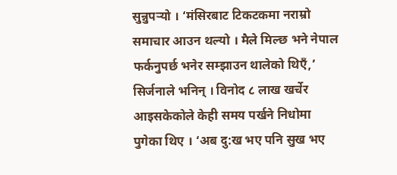सुन्नुपर्‍यो । ‘मंसिरबाट टिकटकमा नराम्रो समाचार आउन थल्यो । मैले मिल्छ भने नेपाल फर्कनुपर्छ भनेर सम्झाउन थालेको थिएँ,’ सिर्जनाले भनिन् । विनोद ८ लाख खर्चेर आइसकेकोले केही समय पर्खने निधोमा पुगेका थिए । ‘अब दु:ख भए पनि सुख भए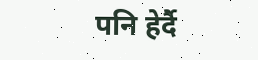पनि हेर्दै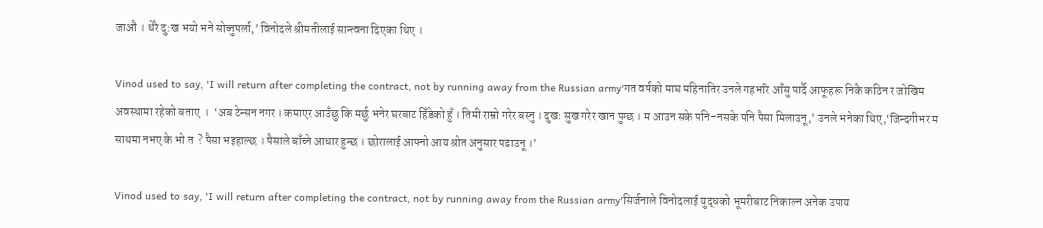जाऔं । धेरै दु:ख भयो भने सोच्नुपर्ला,’ विनोदले श्रीमतीलाई सान्त्वना दिएका थिए ।

Vinod used to say, 'I will return after completing the contract, not by running away from the Russian army'गत वर्षको माघ महिनातिर उनले गहभरि आँसु पार्दै आफूहरू निकै कठिन र जोखिम अवस्थामा रहेको बताए  ।  ‘अब टेन्सन नगर । कमाएर आउँछु कि मर्छु भनेर घरबाट हिँडेको हुँ । तिमी राम्रो गरेर बस्नु । दुखः सुख गरेर खान पुग्छ । म आउन सके पनि–नसके पनि पैसा मिलाउनू,’ उनले भनेका थिए,‘जिन्दगीभर म साथमा नभए के भो त  ? पैसा भइहाल्छ । पैसाले बाँच्ने आधार हुन्छ । छोरालाई आफ्नो आय श्रोत अनुसार पढाउनू ।’

Vinod used to say, 'I will return after completing the contract, not by running away from the Russian army'सिर्जनाले विनोदलाई युद्धको भूमरीबाट निकाल्न अनेक उपाय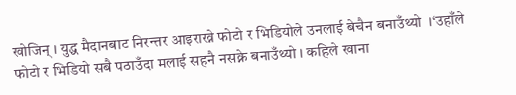खोजिन् । युद्ध मैदानबाट निरन्तर आइराख्ने फोटो र भिडियोले उनलाई बेचैन बनाउँथ्यो  ।‘उहाँले फोटो र भिडियो सबै पठाउँदा मलाई सहनै नसक्ने बनाउँथ्यो । कहिले खाना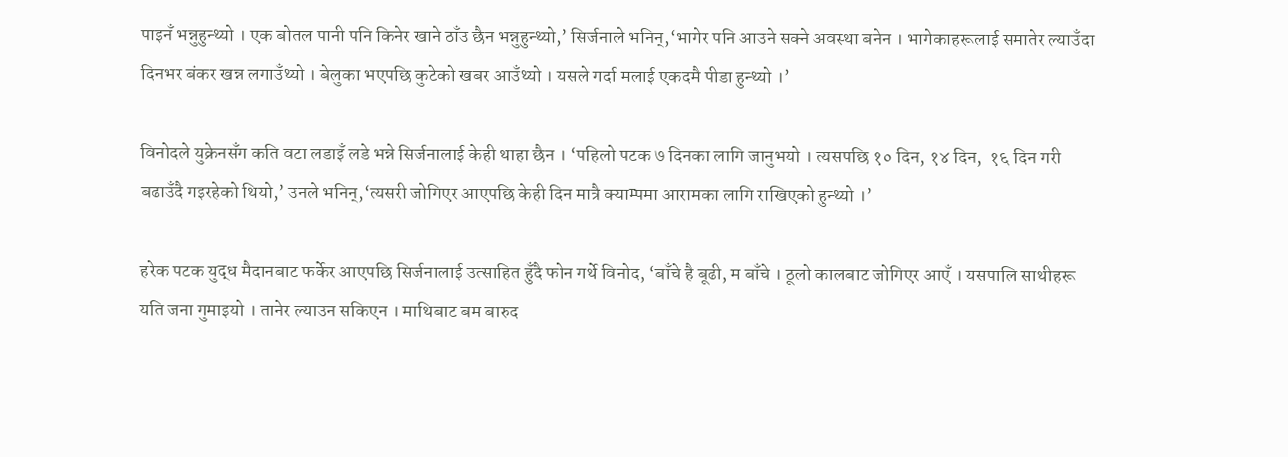पाइनँ भन्नुहुन्थ्यो । एक बोतल पानी पनि किनेर खाने ठाँउ छैन भन्नुहुन्थ्यो,’ सिर्जनाले भनिन्,‘भागेर पनि आउने सक्ने अवस्था बनेन । भागेकाहरूलाई समातेर ल्याउँदा दिनभर बंकर खन्न लगाउँथ्यो । बेलुका भएपछि कुटेको खबर आउँथ्यो । यसले गर्दा मलाई एकदमै पीडा हुन्थ्यो ।’

विनोदले युक्रेनसँग कति वटा लडाइँ लडे भन्ने सिर्जनालाई केही थाहा छैन । ‘पहिलो पटक ७ दिनका लागि जानुभयो । त्यसपछि १० दिन, १४ दिन,  १६ दिन गरी बढाउँदै गइरहेको थियो,’ उनले भनिन्,‘त्यसरी जोगिएर आएपछि केही दिन मात्रै क्याम्पमा आरामका लागि राखिएको हुन्थ्यो ।’

हरेक पटक युद्ध मैदानबाट फर्केर आएपछि सिर्जनालाई उत्साहित हुँदै फोन गर्थे विनोद, ‘बाँचे है बूढी, म बाँचे । ठूलो कालबाट जोगिएर आएँ । यसपालि साथीहरू यति जना गुमाइयो । तानेर ल्याउन सकिएन । माथिबाट बम बारुद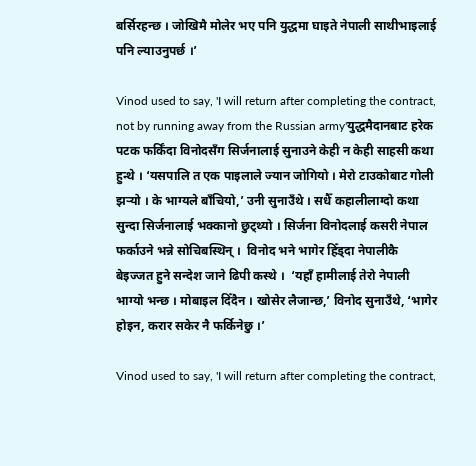बर्सिरहन्छ । जोखिमै मोलेर भए पनि युद्धमा घाइते नेपाली साथीभाइलाई पनि ल्याउनुपर्छ ।’

Vinod used to say, 'I will return after completing the contract, not by running away from the Russian army'युद्धमैदानबाट हरेक पटक फर्किँदा विनोदसँग सिर्जनालाई सुनाउने केही न केही साहसी कथा हुन्थे । ‘यसपालि त एक पाइलाले ज्यान जोगियो । मेरो टाउकोबाट गोली झर्‍यो । के भाग्यले बाँचियो,’ उनी सुनाउँथे । सधैँ कहालीलाग्दो कथा सुन्दा सिर्जनालाई भक्कानो छुट्थ्यो । सिर्जना विनोदलाई कसरी नेपाल फर्काउने भन्ने सोचिबस्थिन् ।  विनोद भने भागेर हिँड्दा नेपालीकै बेइज्जत हुने सन्देश जाने ढिपी कस्थे ।  ‘यहाँ हामीलाई तेरो नेपाली भाग्यो भन्छ । मोबाइल दिँदैन । खोसेर लैजान्छ,’ विनोद सुनाउँथे, ‘भागेर होइन, करार सकेर नै फर्किनेछु ।’

Vinod used to say, 'I will return after completing the contract,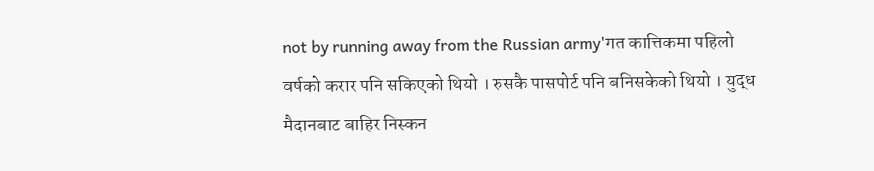not by running away from the Russian army'गत कात्तिकमा पहिलो वर्षको करार पनि सकिएको थियो । रुसकै पासपोर्ट पनि बनिसकेको थियो । युद्ध मैदानबाट बाहिर निस्कन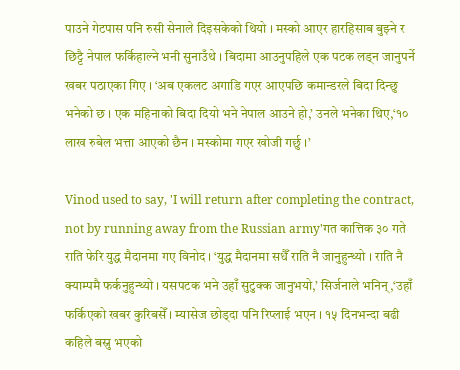पाउने गेटपास पनि रुसी सेनाले दिइसकेको थियो । मस्को आएर हारहिसाब बुझ्ने र छिट्टै नेपाल फर्किहाल्ने भनी सुनाउँथे । बिदामा आउनुपहिले एक पटक लड्न जानुपर्ने खबर पठाएका गिए । ‘अब एकलट अगाडि गएर आएपछि कमान्डरले बिदा दिन्छु भनेको छ । एक महिनाको बिदा दियो भने नेपाल आउने हो,’ उनले भनेका थिए,‘१० लाख रुबेल भत्ता आएको छैन । मस्कोमा गएर खोजी गर्छु ।’

Vinod used to say, 'I will return after completing the contract, not by running away from the Russian army'गत कात्तिक ३० गते राति फेरि युद्ध मैदानमा गए विनोद । ‘युद्ध मैदानमा सधैँ राति नै जानुहुन्थ्यो । राति नै क्याम्पमै फर्कनुहुन्थ्यो । यसपटक भने उहाँ सुटुक्क जानुभयो,’ सिर्जनाले भनिन्,‘उहाँ फर्किएको खबर कुरिबसेँ । म्यासेज छोड्दा पनि रिप्लाई भएन । १५ दिनभन्दा बढी कहिले बस्नु भएको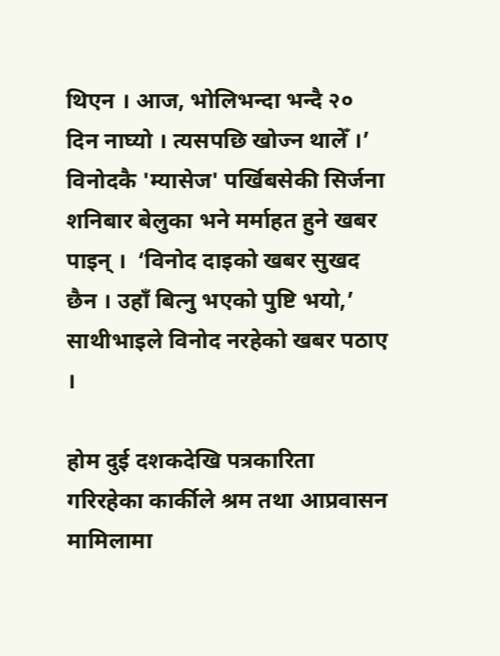थिएन । आज, भोलिभन्दा भन्दै २० दिन नाघ्यो । त्यसपछि खोज्न थालेँ ।’ विनोदकै 'म्यासेज' पर्खिबसेकी सिर्जना शनिबार बेलुका भने मर्माहत हुने खबर पाइन् ।  ‘विनोद दाइको खबर सुखद छैन । उहाँ बित्नु भएको पुष्टि भयो,’ साथीभाइले विनोद नरहेको खबर पठाए ।

होम दुई दशकदेखि पत्रकारिता गरिरहेका कार्कीले श्रम तथा आप्रवासन मामिलामा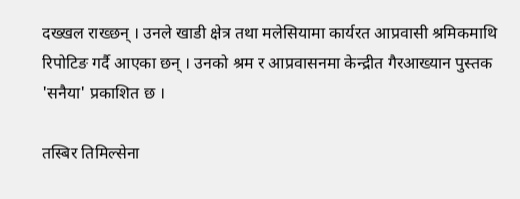दख्खल राख्छन् । उनले खाडी क्षेत्र तथा मलेसियामा कार्यरत आप्रवासी श्रमिकमाथि रिपोटिङ गर्दै आएका छन् । उनको श्रम र आप्रवासनमा केन्द्रीत गैरआख्यान पुस्तक 'सनैया' प्रकाशित छ ।

तस्बिर तिमिल्सेना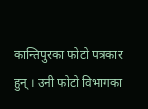कान्तिपुरका फोटो पत्रकार हुन् । उनी फोटो विभागका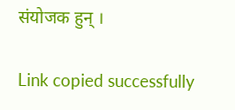संयोजक हुन् ।

Link copied successfully